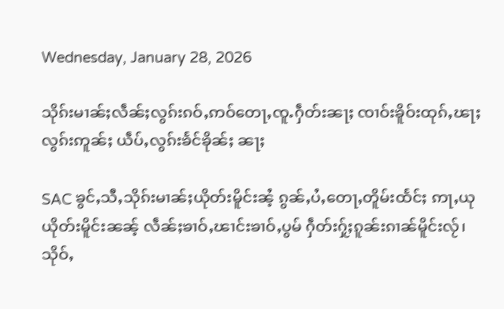Wednesday, January 28, 2026

သိုၵ်းမၢၼ်ႈလဵၼ်ႈလွၵ်းၵဝ်ႇဢဝ်တေႃႇၸူႉႁဵတ်းၼႃႈ ၸၢဝ်းၶိူဝ်းထုၵ်ႇၽႃႈလွၵ်းဢူၼ်ႈ ယဵပ်ႇလွၵ်းၶႅင်ၶိုၼ်ႈ ၼႃႈ

SAC ၶွင်ႇသီႇသိုၵ်းမၢၼ်ႈယိုတ်းမိူင်းၼႆ့ ၵွၼ်ႇပႆႇတေႃႇတိူမ်းထႅင်ႈ ဢႃႇယုယိုတ်းမိူင်းၼၼ့် လဵၼ်ႈၶၢဝ်ႇၽၢင်းၶၢဝ်ႇပွမ် ႁဵတ်းႁႂ်ႈၵူၼ်းၵၢၼ်မိူင်းလႂ်၊ သိုဝ်ႇ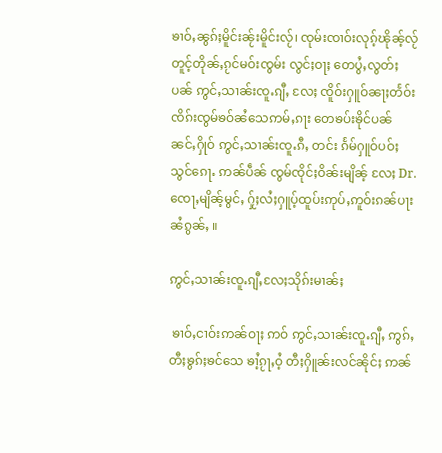ၶၢဝ်ႇၼွၵ်ႈမိူင်းၼႂ်းမိူင်းလႂ်၊ ၸုမ်းၸၢဝ်းလုၵ့်ၽိုၼ့်လႂ် တူင့်တိုၼ်ႇၵႂင်မဝ်းၸွမ်း လွင်ႈဝႃႈ တေပွႆႇလွတ်ႈပၼ် ဢွင်ႇသၢၼ်းၸူႉၵျီႇ လႄႈ ၸိူဝ်းႁူဝ်ၼႃႈတႅဝ်းၸိၵ်းၸွမ်ၶဝ်ၼႆသေဢမ်ႇၵႃး တေၶပ်းၶိုင်ပၼ် ၼင်ႇႁိုဝ် ဢွင်ႇသၢၼ်းၸူႉၵီႇ တင်း ၵႅမ်ႁူဝ်ပဝ်ႈသွင်ၵေႃႉ ဢၼ်ပဵၼ် ၸွမ်ၸိုင်ႈဝိၼ်းမျိၼ့် လႄႈ Dr. ၸေႃႇမျိၼ့်မွင်ႇ ႁႂ်ႈလႆႈႁူပ့်ထူပ်းဢုပ်ႇဢူဝ်းၵၼ်ပႃး ၼႆၵွၼ်ႇ ။

ဢွင်ႇသၢၼ်းၸူႉၵျီႇလႄႈသိုၵ်းမၢၼ်ႈ

 ၶၢဝ်ႇငၢဝ်းဢၼ်ဝႃႈ ဢဝ် ဢွင်ႇသၢၼ်းၸူႉၵျီႇ ဢွၵ်ႇတီႈၶွၵ်ႈၶင်သေ ၶၢႆ့ၵႂႃႇဝႆ့ တီႈႁိူၼ်းလင်ၼိုင်ႈ ဢၼ်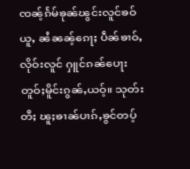ၸၼ့်ၵႅမ်ၶုၼ်ၽွင်းလူင်ၶဝ်ယူႇ ၼႆၼၼ့်ၵေႃႈ ပဵၼ်ၶၢဝ်ႇလိုဝ်းလူင် ႁူင်ၵၼ်ပေႃးတူဝ်ႈမိူင်းၵွၼ်ႇယဝ့်။ သုတ်းတီႈ ၽူႈၶၢၼ်ပၢၵ်ႇၶွင်တပ့်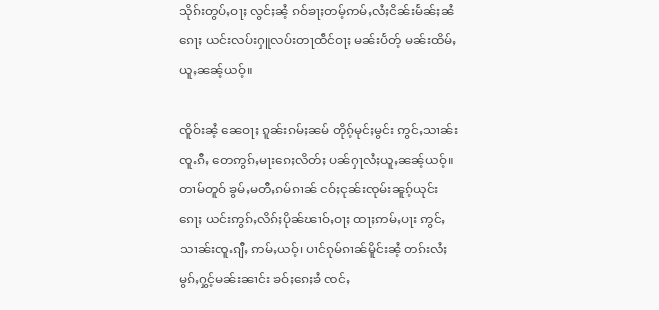သိုၵ်းတွပ်ႇဝႃႈ လွင်ႈၼႆ့ ၵဝ်ၶႃႈတမ့်ဢမ်ႇလႆႈငိၼ်းမႅၼ်ႈၼႆၵေႃႈ ယင်းလပ်းႁူလပ်းတႃထဵင်ဝႃႈ မၼ်းပႅတ့် မၼ်းထိမ်ႇယူႇၼၼ့်ယဝ့်။

ၸိူဝ်းၼႆ့ ၼေဝႃႈ ၵူၼ်းၵမ်ႈၼမ် တိုၵ့်မုင်ႈမွင်း ဢွင်ႇသၢၼ်းၸူႉၵီႇ တေဢွၵ်ႇမႃးၵေႈလိတ်ႈ ပၼ်ႁႃလႆႈယူႇၼၼ့်ယဝ့်။ တၢမ်တူဝ် ၶွမ်ႇမတီႇၵမ်ၵၢၼ် ငဝ်ႈငုၼ်းၸုမ်းၼူၵ့်ယုင်းၵေႃႈ ယင်းဢွၵ်ႇလိၵ်ႈပိုၼ်ၽၢဝ်ႇဝႃႈ ထႃႈဢမ်ႇပႃး ဢွင်ႇသၢၼ်းၸူႉၵျီႇ ဢမ်ႇယဝ့်၊ ပၢင်ၵုမ်ၵၢၼ်မိူင်းၼႆ့ တၵ်းလႆႈမွၵ်ႇႁွင့်မၼ်းၼၢင်း ၶဝ်ႈၵေႈၶႆ ၸင်ႇ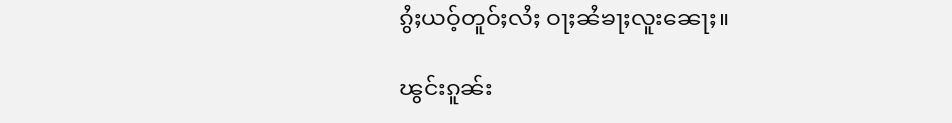ၵွႆႈယဝ့်တူဝ်ႈလႆႈ ဝႃႈၼႆၶႃႈလူးၼေႃႈ။

ၽွင်းၵူၼ်း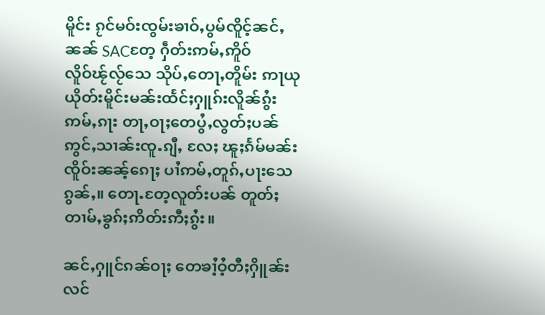မိူင်း ၵႂင်မဝ်းၸွမ်းၶၢဝ်ႇပွမ်ၸိူင့်ၼင်ႇၼၼ် SACတႄ့ ႁဵတ်းဢမ်ႇဢိူဝ်လိူဝ်ၽႂ်လႂ်သေ သိုပ်ႇတေႃႇတိူမ်း ဢႃယုယိုတ်းမိူင်းမၼ်းထႅင်ႈႁူၵ်းလိူၼ်ၵွႆးဢမ်ႇၵႃး တႃႇဝႃႈတေပွႆႇလွတ်ႈပၼ် ဢွင်ႇသၢၼ်းၸူႉၵျီႇ လႄႈ ၽူႈၵႅမ်မၼ်းၸိူဝ်းၼၼ့်ၵေႃႈ ပၢႆဢမ်ႇတူၵ်ႇပႃးသေၵွၼ်ႇ။ တေႃႉတႄ့လူတ်းပၼ် တူတ်ႈတၢမ်ႇၶွၵ်ႈဢိတ်းဢီႈၵွႆး။

ၼင်ႇႁူင်ၵၼ်ဝႃႈ တေၶၢႆ့ဝႆ့တီႈႁိူၼ်းလင်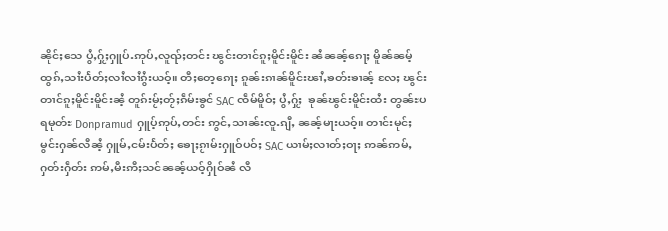ၼိုင်ႈသေ ပွႆႇႁႂ်ႈႁူပ်ႉဢုပ်ႇလူၺ်ႈတင်း ၽွင်းတၢင်ၵူႈမိူင်းမိူင်း ၼႆၼၼ့်ၵေႃႈ မိူၼ်ၼမ့်ထွၵ်ႇသၢႆးပႅတ်ႈလၢႆလၢႆၵွႆးယဝ့်။ တီႈတေ့ၵေႃႈ ၵူၼ်းၵၢၼ်မိူင်းၽၢႆႇၶတ်းၶၢၼ့် လႄႈ ၽွင်းတၢင်ၵူႈမိူင်းမိူင်းၼႆ့ တူၵ်းမႂ်ႈတႂ်ႈၵဵမ်းၶွင် SAC ၸဵမ်မိူဝ်ႈ ပွႆႇႁႂ်ႈ  ၶုၼ်ၽွင်းမိူင်းထႆး တွၼ်ႊပရမုတ်ႊ Donpramud ႁူပ့်ဢုပ်ႇတင်း ဢွင်ႇသၢၼ်းၸူႉၵျီႇ ၼၼ့်မႃးယဝ့်။ တၢင်းမုင်ႈမွင်းႁၼ်လီၼႆ့ ႁူမ်ႇငမ်းပႅတ်ႈ ၶေႃႈၵႂၢမ်းႁူဝ်ပဝ်ႈ SAC ယၢမ်ႈလၢတ်ႈဝႃႈ ဢၼ်ဢမ်ႇႁတ်းႁဵတ်း ဢမ်ႇမီးဢီႈသင်ၼၼ့်ယဝ့်ႁိုဝ်ၼႆ လီ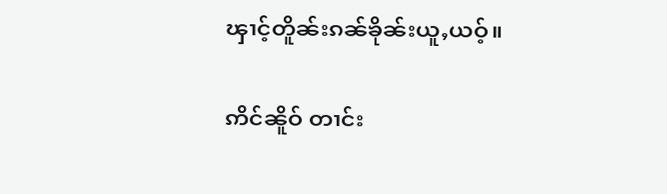ၾၢင့်တိူၼ်းၵၼ်ၶိုၼ်းယူႇယဝ့်။

ဢိင်ၼိူဝ် တၢင်း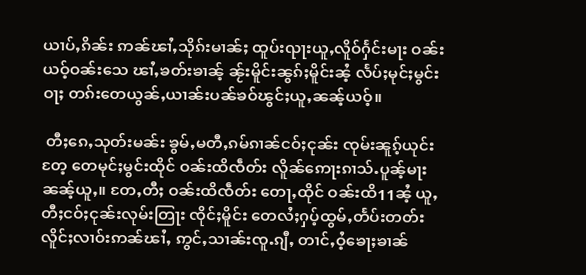ယၢပ်ႇၵိၼ်း ဢၼ်ၽၢႆႇသိုၵ်းမၢၼ်ႈ ထူပ်းၺႃးယူႇလိူဝ်ႁႅင်းမႃး ဝၼ်းယဝ့်ဝၼ်းသေ ၽၢႆႇၶတ်းၶၢၼ့် ၼႂ်းမိူင်းၼွၵ်ႈမိူင်းၼႆ့ လႅပ်ႈမုင်ႈမွင်းဝႃႈ တၵ်းတေယွၼ်ႇယၢၼ်းပၼ်ၶဝ်ၽွင်ႈယူႇၼၼ့်ယဝ့်။

 တီႈၵေႇသုတ်းမၼ်း ၶွမ်ႇမတီႇၵမ်ၵၢၼ်ငဝ်ႈငုၼ်း ၸုမ်းၼူၵ့်ယုင်းတႄ့ တေမုင်ႈမွင်းထိုင် ဝၼ်းထိၸဵတ်း လိူၼ်ဢေႃးၵၢသ်ႉပူၼ့်မႃးၼၼ့်ယူႇ။ တႄႇတီႈ ဝၼ်းထိၸဵတ်း တေႃႇထိုင် ဝၼ်းထိ11ၼႆ့ ယူႇတီႈငဝ်ႈငုၼ်းလုမ်းတြႃး ၸိုင်ႈမိူင်း တေလႆႈႁပ့်ထွမ်ႇတႅပ်းတတ်း လိူင်ႈလၢဝ်းဢၼ်ၽၢႆႇ ဢွင်ႇသၢၼ်းၸူႉၵျီႇ တၢင်ႇဝႆ့ၶေႃႈၶၢၼ်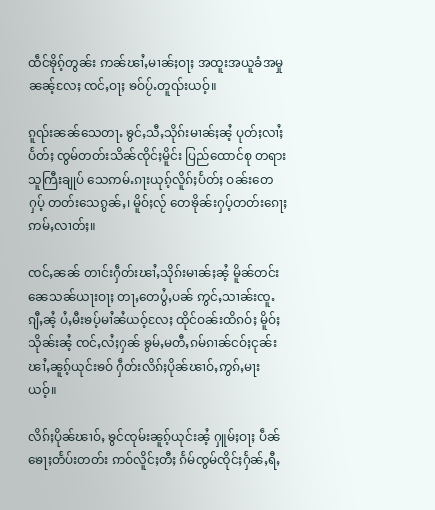ထဵင်ၶိုၵ့်တွၼ်း ဢၼ်ၽၢႆႇမၢၼ်ႈဝႃႈ အထူးအယူခံအမှု ၼၼ့်လႄႈ ၸင်ႇဝႃႈ ၶဝ်ပႂ်ႉတူၺ်းယဝ့်။

ၵူၺ်းၼၼ်သေတႃႉ ၶွင်ႇသီႇသိုၵ်းမၢၼ်ႈၼႆ့ ပုတ်ႈလၢႆႈပႅတ်ႈ ၸွမ်တတ်းသိၼ်ၸိုင်ႈမိူင်း ပြည်ထောင်စု တရားသူကြီးချုပ် သေဢမ်ႉၵႃးယုၵ့်လိူၵ်ႈပႅတ်ႈ ဝၼ်းတေႁပ့် တတ်းသေၵွၼ်ႇ၊ မိူဝ်ႈလႂ် တေၶိုၼ်းႁပ့်တတ်းၵေႃႈ ဢမ်ႇလၢတ်ႈ။

ၸင်ႇၼၼ် တၢင်းႁဵတ်းၽၢႆႇသိုၵ်းမၢၼ်ႈၼႆ့ မိူၼ်တင်း ၼေသၼ်ယႃးဝႃႈ တႃႇတေပွႆႇပၼ် ဢွင်ႇသၢၼ်းၸူႉၵျီႇၼႆ့ ပႆႇမီးၶပ့်မၢႆၼႆယဝ့်လႄႈ ထိုင်ဝၼ်းထိၵဝ်ႈ မိူဝ်ႈသိုၼ်းၼႆ့ ၸင်ႇလႆႈႁၼ် ၶွမ်ႇမတီႇၵမ်ၵၢၼ်ငဝ်ႈငုၼ်း ၽၢႆႇၼူၵ့်ယုင်းၶဝ် ႁဵတ်းလိၵ်ႈပိုၼ်ၽၢဝ်ႇဢွၵ်ႇမႃးယဝ့်။

လိၵ်ႈပိုၼ်ၽၢဝ်ႇ ၶွင်ၸုမ်းၼူၵ့်ယုင်းၼႆ့ ႁူမ်ႈဝႃႈ ပဵၼ်ၶေႃႈတႅပ်းတတ်း ဢဝ်လိူင်ႈတီႈ ၵႅမ်ၸွမ်ၸိုင်ႈႁႅၼ်ႇရီႇ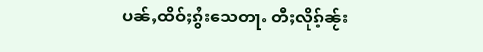ပၼ်ႇထိဝ်ႈၵွႆးသေတႃႉ တီႈလိုၵ့်ၼႂ်း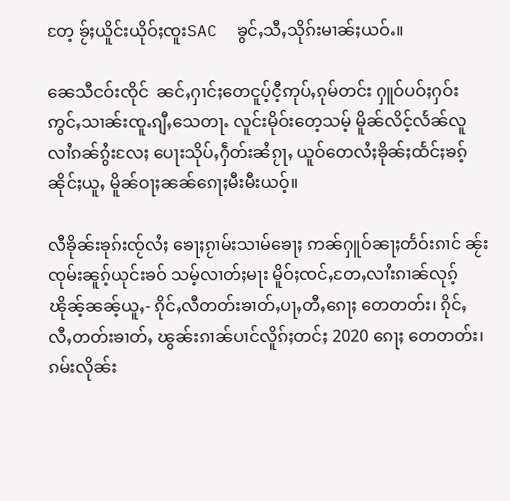တႄ့ ၶႂ်ႈယိူင်းယိုဝ်ႈၸူးSAC  ၶွင်ႇသီႇသိုၵ်းမၢၼ်ႈယဝ်ႉ။

ၼေသီငဝ်းၸိုင်  ၼင်ႇႁၢင်ႈတေငူပ့်ငီ့ဢုပ်ႇၵုမ်တင်း ႁူဝ်ပဝ်ႈႁဝ်း ဢွင်ႇသၢၼ်းၸူႉၵျီႇသေတႃႉ လူင်းမိုဝ်းတေ့သမ့် မိူၼ်လိင့်လႅၼ်လူလၢႆၵၼ်ၵွႆးလႄႈ ပေႃးသိုပ်ႇႁဵတ်းၼႆၵႂႃႇ ယူဝ်တေလႆႈၶိုၼ်ႈထႅင်ႈၶၵ့်ၼိုင်ႈယူႇ မိူၼ်ဝႃႈၼၼ်ၵေႃႈမီးမီးယဝ့်။

လီၶိုၼ်းၶုၵ်းၸႂ်လႆႈ ၶေႃႈၵႂၢမ်းသၢမ်ၶေႃႈ ဢၼ်ႁူဝ်ၼႃႈတႅဝ်းၵၢင် ၼႂ်းၸုမ်းၼူၵ့်ယုင်းၶဝ် သမ့်လၢတ်ႈမႃး မိူဝ်ႈၸင်ႇတႄႇလၢႆးၵၢၼ်လုၵ့်ၽိုၼ့်ၼၼ့်ယူႇ- ၵိုင်ႇလီတတ်းၶၢတ်ႇပႃႇတီႇၵေႃႈ တေတတ်း၊ ၵိုင်ႇလီႇတတ်းၶၢတ်ႇ ၽွၼ်းၵၢၼ်ပၢင်လိူၵ်ႈတင်ႈ 2020 ၵေႃႈ တေတတ်း၊ ၵမ်းလိုၼ်း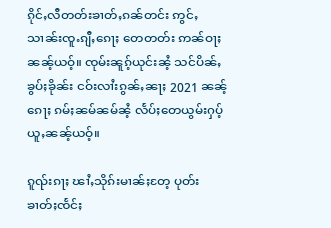ၵိုင်ႇလီတတ်းၶၢတ်ႇၵၼ်တင်း ဢွင်ႇသၢၼ်းၸူႉၵျီႇၵေႃႈ တေတတ်း ဢၼ်ဝႃႈၼၼ့်ယဝ့်။ ၸုမ်းၼူၵ့်ယုင်းၼႆ့ သင်ပိၼ်ႇၶွပ်ႈၶိုၼ်း ငဝ်းလၢႆးၵွၼ်ႇၼႃႈ 2021 ၼၼ့်ၵေႃႈ ၵမ်ႈၼမ်ၼမ်ၼႆ့ လႅပ်ႈတေယွမ်းႁပ့်ယူႇၼၼ့်ယဝ့်။

ၵူၺ်းၵႃႈ ၽၢႆႇသိုၵ်းမၢၼ်ႈတႄ့ ပုတ်းၶၢတ်ႈၸႅင်ႈ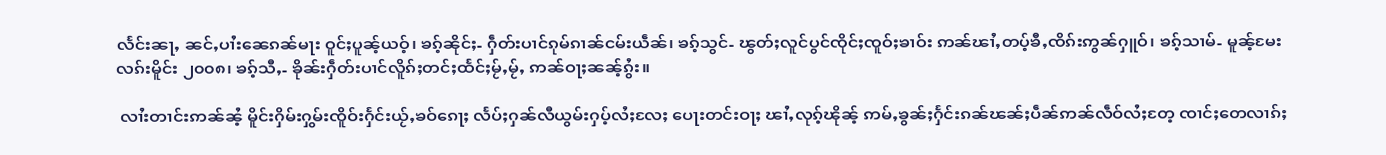လႅင်းၼႃႇ ၼင်ႇပၢႆးၼေၵၼ်မႃး ဝူင်ႈပူၼ့်ယဝ့်၊ ၶၵ့်ၼိုင်ႈ- ႁဵတ်းပၢင်ၵုမ်ၵၢၼ်ငမ်းယဵၼ်၊ ၶၵ့်သွင်- ၽွတ်ႈလူင်ပွင်ၸိုင်ႈၸူဝ်ႈၶၢဝ်း ဢၼ်ၽၢႆႇတပ့်ၶီႇၸိၵ်းဢွၼ်ႁူဝ်၊ ၶၵ့်သၢမ်- မူၼ့်မႄးလၵ်းမိူင်း ၂၀၀၈၊ ၶၵ့်သီႇ- ၶိုၼ်းႁဵတ်းပၢင်လိူၵ်ႈတင်ႈထႅင်ႈမႂ်ႇမႂ်ႇ ဢၼ်ဝႃႈၼၼ့်ၵွႆး။

 လၢႆးတၢင်းဢၼ်ၼႆ့ မိူင်းႁိမ်းႁွမ်းၸိူဝ်းႁႅင်းယႂ်ႇၶဝ်ၵေႃႈ လႅပ်ႈႁၼ်လီယွမ်းႁပ့်လႆႈလႄႈ ပေႃးတင်းဝႃႈ ၽၢႆႇလုၵ့်ၽိုၼ့် ဢမ်ႇၶွၼ်ႈႁႅင်းၵၼ်ၽၼ်ႈပဵၼ်ဢၼ်လဵဝ်လႆႈတႄ့ ၸၢင်ႈတေလၢၵ်ႈ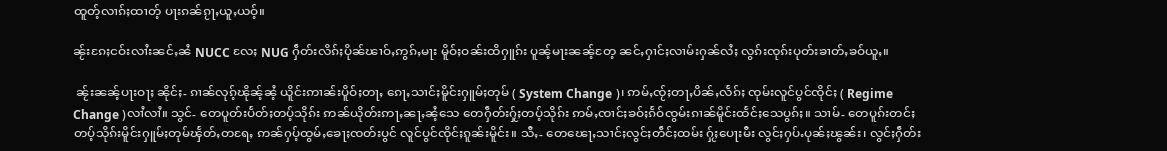ထူတ့်လၢၵ်ႈထၢတ့် ပႃးၵၼ်ၵႂႃႇယူႇယဝ့်။

ၼႂ်းၵႄႈငဝ်းလၢႆးၼင်ႇၼႆ NUCC လႄႈ NUG ႁဵတ်းလိၵ်ႈပိုၼ်ၽၢဝ်ႇဢွၵ်ႇမႃး မိူဝ်ႈဝၼ်းထိႁူၵ်း ပူၼ့်မႃးၼၼ့်တႄ့ ၼင်ႇႁၢင်ႈလၢမ်းႁၼ်လႆႈ လွၵ်းၸုၵ်းပုတ်းၶၢတ်ႇၶဝ်ယူႇ။

 ၼႂ်းၼၼ့်ပႃးဝႃႈ ၼိုင်ႈ- ၵၢၼ်လုၵ့်ၽိုၼ့်ၼႆ့ ယိူင်းဢၢၼ်းပိူဝ်ႈတႃႇ ၵေႃႇသၢင်ႈမိူင်းႁူမ်ႈတုမ် ( System Change )၊ ဢမ်ႇၸႂ်ႈတႃႇပိၼ်ႇလႅၵ်ႈ ၸုမ်းလူင်ပွင်ၸိုင်ႈ ( Regime Change )လၢႆလၢႆ။ သွင်- တေပူတ်းပႅတ်ႈတပ့်သိုၵ်း ဢၼ်ယိုတ်းဢႃႇၼႃႇၼႆ့သေ တေႁဵတ်းႁႂ်ႈတပ့်သိုၵ်း ဢမ်ႇၸၢင်ႈၶဝ်ႈၵႅဝ်ၸွမ်းၵၢၼ်မိူင်းထႅင်ႈသေပွၵ်ႈ။ သၢမ်- တေပူၵ်းတင်ႈ တပ့်သိုၵ်းမိူင်းႁူမ်ႈတုမ်ၾႅတ်ႇတရႄႇ ဢၼ်ႁပ့်ထွမ်ႇၶေႃႈၸတ်းပွင် လူင်ပွင်ၸိုင်ႈၵူၼ်းမိူင်း။ သီႇ- တေၽေႃႇသၢင်ႈလွင်ႈတဵင်ႈထမ်း ႁႂ်ႈပေႃးမီး လွင်ႈႁပ်ႉပုၼ်ႈၽွၼ်း၊ လွင်ႈႁဵတ်း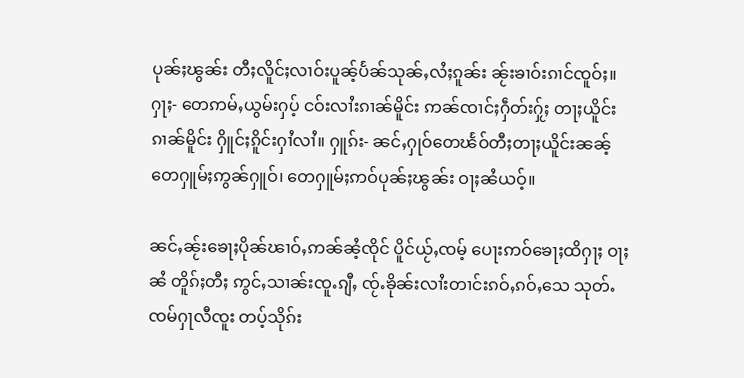ပုၼ်ႈၽွၼ်း တီႈလိူင်ႈလၢဝ်းပူၼ့်ပႅၼ်သုၼ်ႇလႆႈၵူၼ်း ၼႂ်းၶၢဝ်းၵၢင်ၸူဝ်ႈ။ ႁႃႈ- တေဢမ်ႇယွမ်းႁပ့် ငဝ်းလၢႆးၵၢၼ်မိူင်း ဢၼ်ၸၢင်ႈႁဵတ်းႁႂ်ႈ တႃႈယိူင်းၵၢၼ်မိူင်း ႁိူင်ႈၵိူင်းႁၢႆလၢႆ။ ႁူၵ်း- ၼင်ႇႁုဝ်တေၽႅဝ်တီႈတႃႈယိူင်းၼၼ့် တေႁူမ်ႈဢွၼ်ႁူဝ်၊ တေႁူမ်ႈဢဝ်ပုၼ်ႈၽွၼ်း ဝႃႈၼႆယဝ့်။

ၼင်ႇၼႂ်းၶေႃႈပိုၼ်ၽၢဝ်ႇဢၼ်ၼႆ့ၸိုင် ပိူင်ယႂ်ႇၸမ့် ပေႃးဢဝ်ၶေႃႈထိႁႃႈ ဝႃႈၼႆ တိူၵ်ႈတီႈ ဢွင်ႇသၢၼ်းၸူႉၵျီႇ ၸႂ်ႉၶိုၼ်းလၢႆးတၢင်းၵဝ်ႇၵဝ်ႇသေ သုတ်ႉၸမ်ႁႃလီၸူး တပ့်သိုၵ်း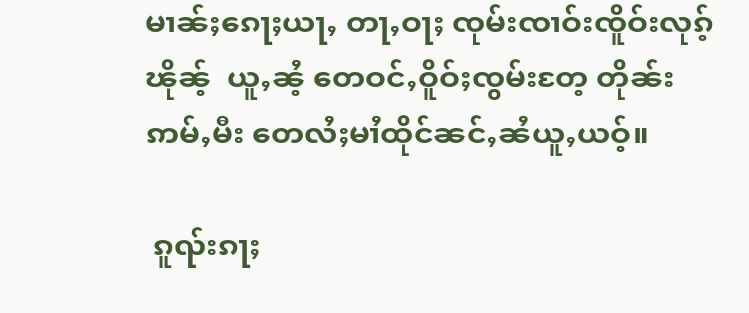မၢၼ်ႈၵေႃႈယႃႇ တႃႇဝႃႈ ၸုမ်းၸၢဝ်းၸိူဝ်းလုၵ့်ၽိုၼ့်  ယူႇၼႆ့ တေဝင်ႇဝိူဝ်ႈၸွမ်းတႄ့ တိုၼ်းဢမ်ႇမီး တေလႆႈမၢႆထိုင်ၼင်ႇၼႆယူႇယဝ့်။

 ၵူၺ်းၵႃႈ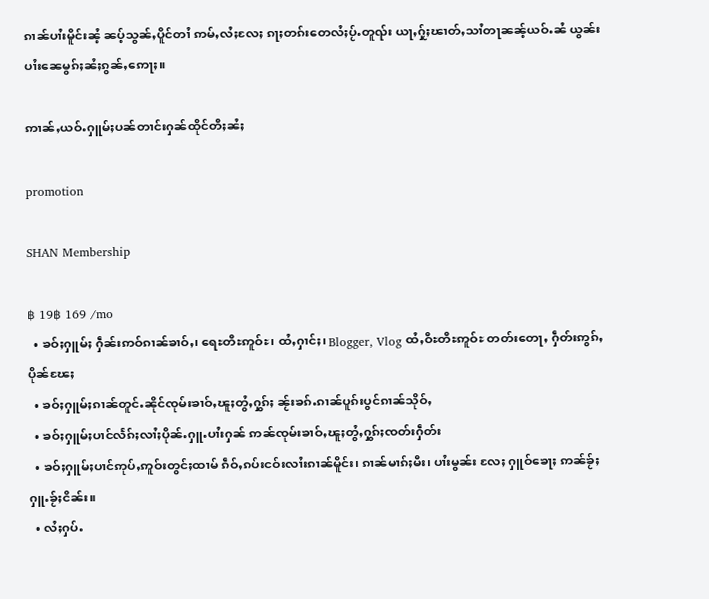ၵၢၼ်ပၢႆးမိူင်းၼႆ့ ၼပ့်သွၼ်ႇပိူင်တၢႆ ဢမ်ႇလႆႈလႄႈ ၵႃႈတၵ်းတေလႆႈပႂ်ႉတူၺ်း ယႃႇႁႂ်ႈၽၢတ်ႇသၢႆတႃၼၼ့်ယဝ်ႉၼႆ ယွၼ်းပၢႆးၼေမွၵ်ႈၼႆႈၵွၼ်ႇဢေႃႈ။

ဢၢၼ်ႇယဝ်ႉႁူမ်ႈပၼ်တၢင်းႁၼ်ထိုင်တီႈၼႆႈ

promotion

SHAN Membership

฿ 19฿ 169 /mo
  • ၶဝ်ႈႁူမ်ႈ ႁဵၼ်းဢဝ်ၵၢၼ်ၶၢဝ်ႇ၊ ရေႊတီႊဢူဝ်ႊ၊ ထႆႇႁၢင်ႈ၊ Blogger, Vlog ထႆႇဝီႊတီႊဢူဝ်ႊ တတ်းတေႃႇ ႁဵတ်းဢွၵ်ႇ ပိုၼ်ၽႄႈ
  • ၶဝ်ႈႁူမ်ႈၵၢၼ်တူင်ႉၼိုင်ၸုမ်းၶၢဝ်ႇၽူႈတွႆႇႁွၵ်ႈ ၼႂ်းၶၵ်ႉၵၢၼ်ပူၵ်းပွင်ၵၢၼ်သိုဝ်ႇ
  • ၶဝ်ႈႁူမ်ႈပၢင်လႅၵ်ႈလၢႆႈပိုၼ်ႉႁူႉပၢႆးႁၼ် ဢၼ်ၸုမ်းၶၢဝ်ႇၽူႈတွႆႇႁွၵ်ႈၸတ်းႁဵတ်း
  • ၶဝ်ႈႁူမ်ႈပၢင်ဢုပ်ႇဢူဝ်းတွင်ႈထၢမ် ၵဵဝ်ႇၵပ်းငဝ်းလၢႆးၵၢၼ်မိူင်း၊ ၵၢၼ်မၢၵ်ႈမီး၊ ပၢႆးမွၼ်း လႄႈ ႁူဝ်ၶေႃႈ ဢၼ်ၶႂ်ႈႁူႉၶႂ်ႈငိၼ်း။
  • လႆႈႁပ်ႉ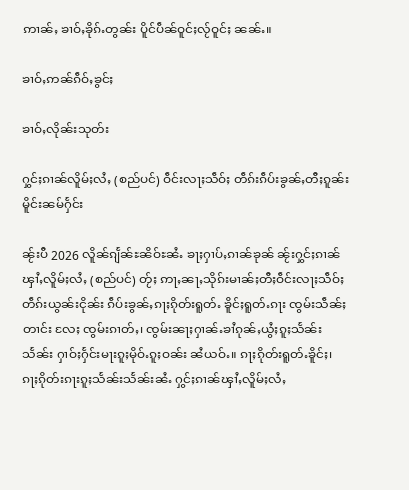ဢၢၼ်ႇ ၶၢဝ်ႇၶိုၵ်ႉတွၼ်း ပိူင်ပဵၼ်ဝူင်ႈလႂ်ဝူင်ႈ ၼၼ်ႉ။

ၶၢဝ်ႇဢၼ်ၵဵဝ်ႇၶွင်ႈ

ၶၢဝ်ႇလိုၼ်းသုတ်း

ႁွင်ႈၵၢၼ်လိူမ်ႈလႆႇ (စည်ပင်) ဝဵင်းလႃႈသဵဝ်ႈ တဵၵ်းၵဵပ်းၶွၼ်ႇတီႈၵူၼ်းမိူင်းၼမ်ႁႅင်း

ၼႂ်းပီ 2026 လိူၼ်ၵျႅၼ်ႊၼိဝ်ႊၼႆႉ ၶႃႈႁၢပ်ႇၵၢၼ်ၶုၼ် ၼႂ်းႁွင်ႈၵၢၼ်ၾၢႆႇလိူမ်ႈလႆႇ (စည်ပင်) တႂ်ႈ ဢႃႇၼႃႇသိုၵ်းမၢၼ်ႈတီႈဝဵင်းလႃႈသဵဝ်ႈ တဵၵ်းယွၼ်းငိုၼ်း ၵဵပ်းၶွၼ်ႇၵႃႈၵိုတ်းရူတ်ႉ ၶိူင်ႈရူတ်ႉၵႃး ၸွမ်းသဵၼ်ႈတၢင်း လႄႈ ၸွမ်းၵၢတ်ႇ၊ ၸွမ်းၼႃႈႁၢၼ်ႉၶၢႆၵုၼ်ႇယွႆႈၵူႈသႅၼ်းသႅၼ်း ႁၢဝ်ႈႁႅင်းမႃးၵူႈမိုဝ်ႉၵူႈဝၼ်း ၼႆယဝ်ႉ။ ၵႃႈၵိုတ်းရူတ်ႉၶိူင်ႈ၊ ၵႃႈၵိုတ်းၵႃးၵူႈသႅၼ်းသႅၼ်းၼႆႉ ႁွင်ႈၵၢၼ်ၾၢႆႇလိူမ်ႈလႆႇ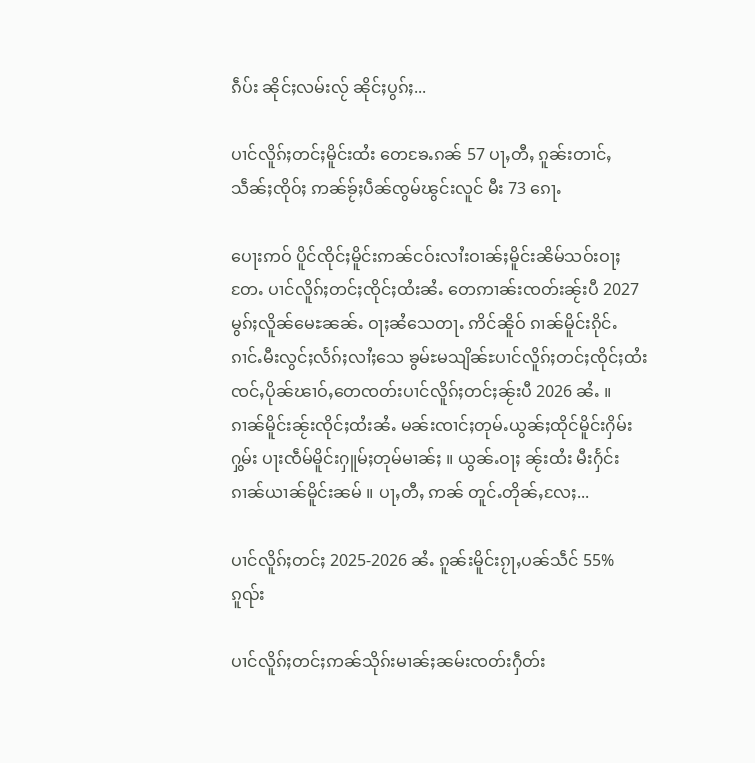ၵဵပ်း ၼိုင်ႈလမ်းလႂ် ၼိုင်ႈပွၵ်ႈ...

ပၢင်လိူၵ်ႈတင်ႈမိူင်းထႆး တေၶႄႉၵၼ် 57 ပႃႇတီႇ ၵူၼ်းတၢင်ႇသဵၼ်ႈၸိုဝ်ႈ ဢၼ်ၶႂ်ႈပဵၼ်ၸွမ်ၽွင်းလူင် မီး 73 ၵေႃႉ

ပေႃးဢဝ် ပိူင်ၸိုင်ႈမိူင်းဢၼ်ငဝ်းလၢႆးဝၢၼ်ႈမိူင်းၼိမ်သဝ်းဝႃႈတႄႉ ပၢင်လိူၵ်ႈတင်ႈၸိုင်ႈထႆးၼႆႉ တေဢၢၼ်းၸတ်းၼႂ်းပီ 2027 မွၵ်ႈလိူၼ်မေႊၼၼ်ႉ ဝႃႈၼႆသေတႃႉ ဢိင်ၼိူဝ် ၵၢၼ်မိူင်းၵိုင်ႉၵၢင်ႉမီးလွင်ႈလႅၵ်ႈလၢႆႈသေ ၶွမ်ႊမသျိၼ်ႊပၢင်လိူၵ်ႈတင်ႈၸိုင်ႈထႆး ၸင်ႇပိုၼ်ၽၢဝ်ႇတေၸတ်းပၢင်လိူၵ်ႈတင်ႈၼႂ်းပီ 2026 ၼႆႉ ။ ၵၢၼ်မိူင်းၼႂ်းၸိုင်ႈထႆးၼႆႉ မၼ်းၸၢင်ႈတုမ်ႉယွၼ်ႈထိုင်မိူင်းႁိမ်းႁွမ်း ပႃးၸဵမ်မိူင်းႁူမ်ႈတုမ်မၢၼ်ႈ ။ ယွၼ်ႉဝႃႈ ၼႂ်းထႆး မီးႁႅင်းၵၢၼ်ယၢၼ်မိူင်းၼမ် ။ ပႃႇတီႇ ဢၼ် တူင်ႉတိုၼ်ႇလႄႈ...

ပၢင်လိူၵ်ႈတင်ႈ 2025-2026 ၼႆႉ ၵူၼ်းမိူင်းၵႂႃႇပၼ်သဵင် 55% ၵူၺ်း

ပၢင်လိူၵ်ႈတင်ႈဢၼ်သိုၵ်းမၢၼ်ႈၼမ်းၸတ်းႁဵတ်း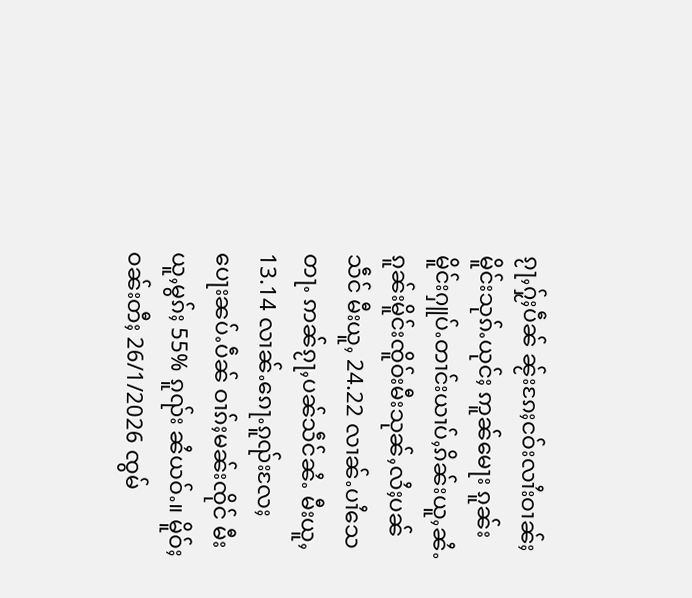ၵႂႃႇႁႂ်ႈပဵၼ် ၼႂ်းၵႄႈငဝ်းလၢႆးဝၢၼ်ႈမိူင်းသုၵ်ႉယုင်ႈ ဢူၼ်မေႃး ၵူၼ်းမိူင်းႁူပ်ႉတၢင်းယၢပ်ႇၵိၼ်းယူႇၼႆႉ ၵူၼ်းမိူင်းၸိူဝ်းမီးသုၼ်ႇလႆႈပၼ်သဵင် မီးယူႇ 24.22 လၢၼ်ႉပၢႆသေတႃႉ ဢၼ်ၵႂႃႇပၼ်သဵင်ၼႆႉ မီးယူႇ 13.14 လၢၼ်ႉၵေႃႉၵူၺ်းလႄႈ ပေႃးၼပ်ႉပဵၼ် ဝၢၵ်ႈမၼ်းၸိုင် မီးယူႇမွၵ်ႈ 55% ၵူၺ်း ၼႆယဝ်ႉ။ မိူဝ်ႈဝၼ်းတီႈ 26/1/2026 ၸွမ်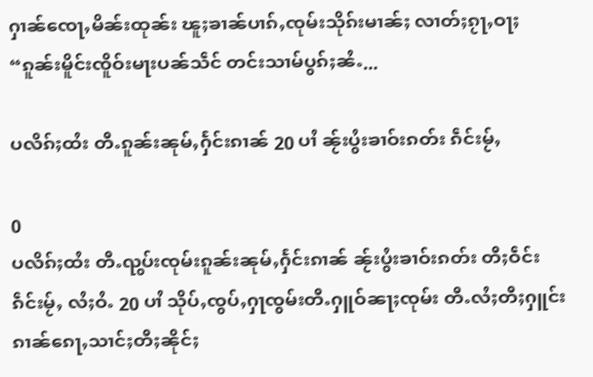ႁၢၼ်ၸေႃႇမိၼ်းထုၼ်း ၽူႈၶၢၼ်ပၢၵ်ႇၸုမ်းသိုၵ်းမၢၼ်ႈ လၢတ်ႈၵႂႃႇဝႃႈ “ၵူၼ်းမိူင်းၸိူဝ်းမႃးပၼ်သဵင် တင်းသၢမ်ပွၵ်ႈၼႆႉ...

ပလိၵ်ႈထႆး တီႉၵူၼ်းၼုမ်ႇႁႅင်းၵၢၼ် 20 ပၢႆ ၼႂ်းပွႆးၶၢဝ်းၵတ်း ၵဵင်းမႂ်ႇ

0
ပလိၵ်ႈထႆး တီႉၺွပ်းၸုမ်းၵူၼ်းၼုမ်ႇႁႅင်းၵၢၼ် ၼႂ်းပွႆးၶၢဝ်းၵတ်း တီႈဝဵင်းၵဵင်းမႂ်ႇ လႆႈဝႆႉ 20 ပၢႆ သိုပ်ႇၸွပ်ႇႁႃၸွမ်းတီႉႁူဝ်ၼႃႈၸုမ်း တီႉလႆႈတီႈႁူင်းၵၢၼ်ၵေႃႇသၢင်ႈတီႈၼိုင်ႈ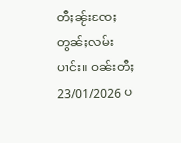တီႈၼႂ်းၸႄႈတွၼ်ႈလမ်းပၢင်း။ ဝၼ်းတီႈ 23/01/2026 ပ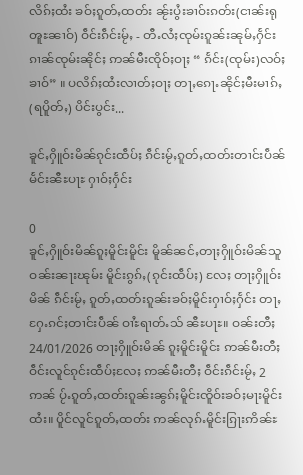လိၵ်ႈထႆး ၶဝ်ႈၵူတ်ႇထတ်း ၼႂ်းပွႆးၶၢဝ်းၵတ်း(ငၢၼ်းရုၻူႊၼၢဝ်) ဝဵင်းၵဵင်းမႂ်ႇ - တီႉလႆႈၸုမ်းၵူၼ်းၼုမ်ႇႁႅင်းၵၢၼ်ၸုမ်းၼိုင်ႈ ဢၼ်မီးၸိုဝ်ႈဝႃႈ “ ၵႅင်း(ၸုမ်း)လဝ်ႈၶၢဝ်” ။ ပလိၵ်ႈထႆးလၢတ်ႈဝႃႈ တႃႇၵေႃႉၼိုင်ႈမီးမၢၵ်ႇ(ရပိူတ်ႇ) ပိင်းပွင်း...

ၶူင်ႇႁိူဝ်းမိၼ်ၵုင်းထဵပ်ႈ ၵဵင်းမႂ်ႇၵူတ်ႇထတ်းတၢင်းပဵၼ်မႅင်းၼီႊပႃႊ ႁၢဝ်ႈႁႅင်း

0
ၶူင်ႇႁိူဝ်းမိၼ်ၵူႈမိူင်းမိူင်း မိူၼ်ၼင်ႇတႃႈႁိူဝ်းမိၼ်သူဝၼ်းၼႃးၽုမ်း မိူင်းၵွၵ်ႇ(ၵုင်းထဵပ်ႈ) လႄႈ တႃႈႁိူဝ်းမိၼ် ၵဵင်းမႂ်ႇ ၵူတ်ႇထတ်းၵူၼ်းၶဝ်ႈမိူင်းႁၢဝ်ႈႁႅင်း တႃႇႁႄႉၵင်ႈတၢင်းပဵၼ် ဝၢႆႊရၢတ်ႉသ် ၼီႊပႃႊ။ ဝၼ်းတီႈ 24/01/2026 တႃႈႁိူဝ်းမိၼ် ၵူႈမိူင်းမိူင်း ဢၼ်မီးတီႈဝဵင်းလူင်ၵုင်းထဵပ်ႈလႄႈ ဢၼ်မီးတီႈ ဝဵင်းၵဵင်းမႂ်ႇ 2 ဢၼ် ပႂ်ႉၵူတ်ႇထတ်းၵူၼ်းၼွၵ်ႈမိူင်းၸိူဝ်းၶဝ်ႈမႃးမိူင်းထႆး။ ပိူင်လူင်ၵူတ်ႇထတ်း ဢၼ်လုၵ်ႉမိူင်းၵြႃးဢိၼ်ႊ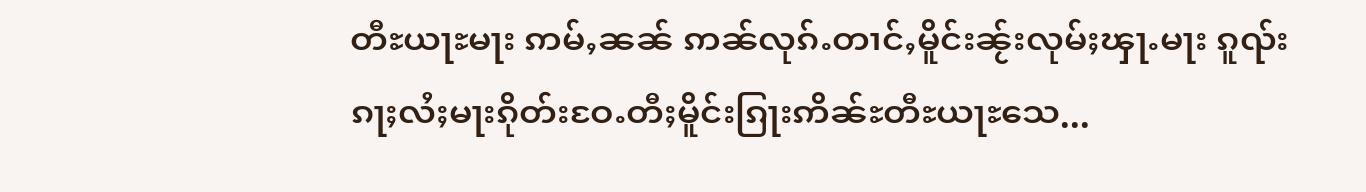တီႊယႃႊမႃး ဢမ်ႇၼၼ် ဢၼ်လုၵ်ႉတၢင်ႇမိူင်းၼႂ်းလုမ်ႈၾႃႉမႃး ၵူၺ်းၵႃႈလႆႈမႃးၵိုတ်းဝႄႉတီႈမိူင်းၵြႃးဢိၼ်ႊတီႊယႃႊသေ...